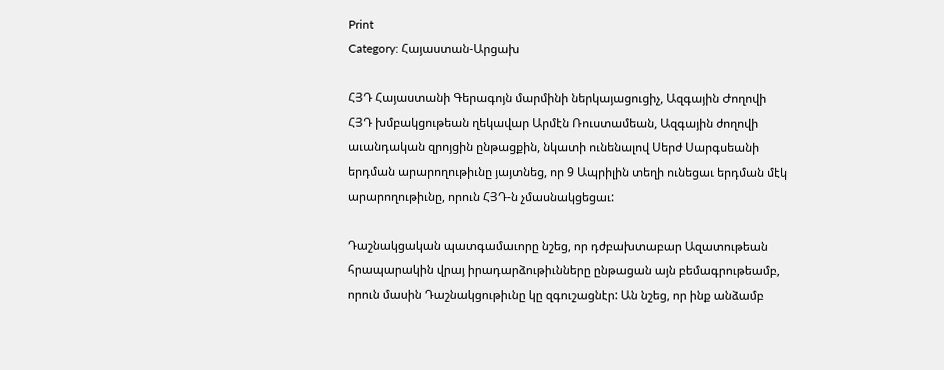Print
Category: Հայաստան-Արցախ

ՀՅԴ Հայաստանի Գերագոյն մարմինի ներկայացուցիչ, Ազգային Ժողովի ՀՅԴ խմբակցութեան ղեկավար Արմէն Ռուստամեան, Ազգային ժողովի աւանդական զրոյցին ընթացքին, նկատի ունենալով Սերժ Սարգսեանի երդման արարողութիւնը յայտնեց, որ 9 Ապրիլին տեղի ունեցաւ երդման մէկ արարողութիւնը, որուն ՀՅԴ-ն չմասնակցեցաւ:

Դաշնակցական պատգամաւորը նշեց, որ դժբախտաբար Ազատութեան հրապարակին վրայ իրադարձութիւնները ընթացան այն բեմագրութեամբ, որուն մասին Դաշնակցութիւնը կը զգուշացնէր: Ան նշեց, որ ինք անձամբ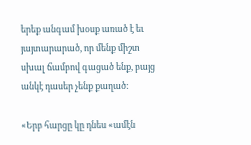երեք անգամ խօսք առած է եւ յայտարարած, որ մենք միշտ սխալ ճամբով գացած ենք, բայց անկէ դասեր չենք քաղած:

«Երբ հարցը կը դնես «ամէն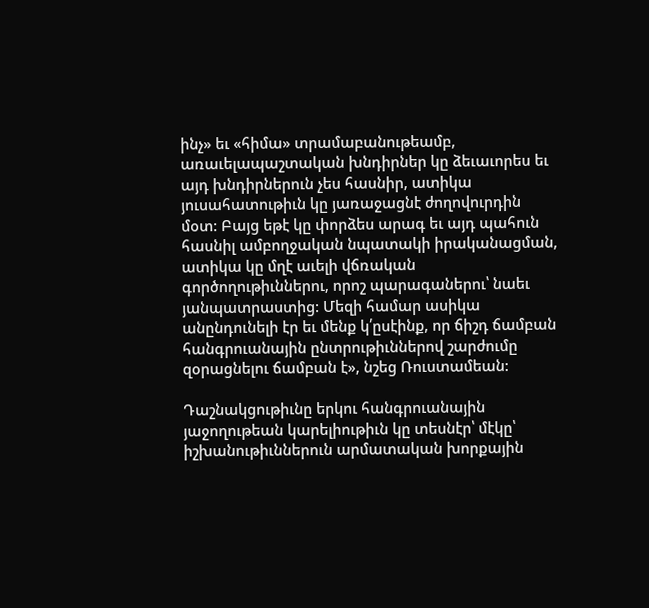ինչ» եւ «հիմա» տրամաբանութեամբ, առաւելապաշտական խնդիրներ կը ձեւաւորես եւ այդ խնդիրներուն չես հասնիր, ատիկա յուսահատութիւն կը յառաջացնէ ժողովուրդին մօտ: Բայց եթէ կը փորձես արագ եւ այդ պահուն հասնիլ ամբողջական նպատակի իրականացման, ատիկա կը մղէ աւելի վճռական գործողութիւններու, որոշ պարագաներու՝ նաեւ յանպատրաստից: Մեզի համար ասիկա անընդունելի էր եւ մենք կ՛ըսէինք, որ ճիշդ ճամբան հանգրուանային ընտրութիւններով շարժումը զօրացնելու ճամբան է», նշեց Ռուստամեան:

Դաշնակցութիւնը երկու հանգրուանային յաջողութեան կարելիութիւն կը տեսնէր՝ մէկը՝ իշխանութիւններուն արմատական խորքային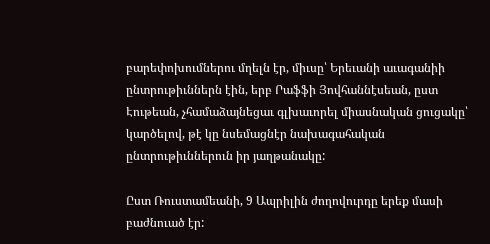բարեփոխումներու մղելն էր, միւսը՝ Երեւանի աւագանիի ընտրութիւններն էին, երբ Րաֆֆի Յովհաննէսեան, ըստ Էութեան, չհամաձայնեցաւ գլխաւորել միասնական ցուցակը՝ կարծելով, թէ կը նսեմացնէր նախագահական ընտրութիւններուն իր յաղթանակը:

Ըստ Ռուստամեանի, 9 Ապրիլին ժողովուրդը երեք մասի բաժնուած էր: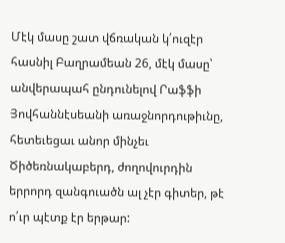Մէկ մասը շատ վճռական կ՛ուզէր հասնիլ Բաղրամեան 26, մէկ մասը՝ անվերապահ ընդունելով Րաֆֆի Յովհաննէսեանի առաջնորդութիւնը, հետեւեցաւ անոր մինչեւ Ծիծեռնակաբերդ, ժողովուրդին երրորդ զանգուածն ալ չէր գիտեր, թէ ո՛ւր պէտք էր երթար: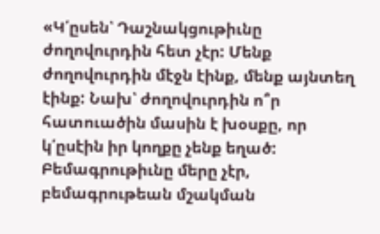«Կ՛ըսեն՝ Դաշնակցութիւնը ժողովուրդին հետ չէր: Մենք ժողովուրդին մէջն էինք, մենք այնտեղ էինք: Նախ՝ ժողովուրդին ո՞ր հատուածին մասին է խօսքը, որ կ՛ըսէին իր կողքը չենք եղած: Բեմագրութիւնը մերը չէր, բեմագրութեան մշակման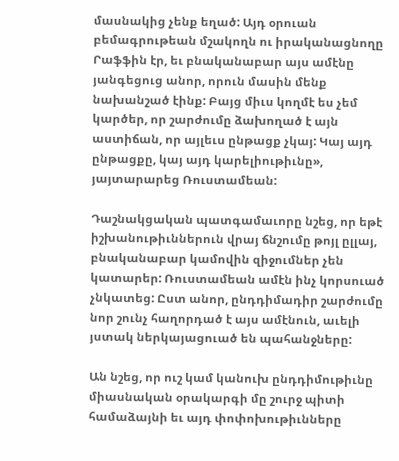մասնակից չենք եղած: Այդ օրուան բեմագրութեան մշակողն ու իրականացնողը Րաֆֆին էր, եւ բնականաբար այս ամէնը յանգեցուց անոր, որուն մասին մենք նախանշած էինք: Բայց միւս կողմէ ես չեմ կարծեր, որ շարժումը ձախողած է այն աստիճան, որ այլեւս ընթացք չկայ: Կայ այդ ընթացքը, կայ այդ կարելիութիւնը», յայտարարեց Ռուստամեան:

Դաշնակցական պատգամաւորը նշեց, որ եթէ իշխանութիւններուն վրայ ճնշումը թոյլ ըլլայ, բնականաբար կամովին զիջումներ չեն կատարեր: Ռուստամեան ամէն ինչ կորսուած չնկատեց: Ըստ անոր, ընդդիմադիր շարժումը նոր շունչ հաղորդած է այս ամէնուն, աւելի յստակ ներկայացուած են պահանջները:

Ան նշեց, որ ուշ կամ կանուխ ընդդիմութիւնը միասնական օրակարգի մը շուրջ պիտի համաձայնի եւ այդ փոփոխութիւնները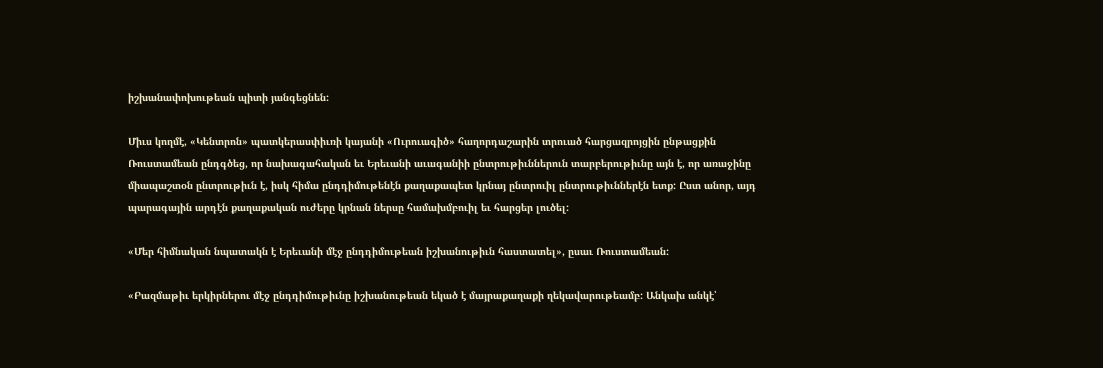իշխանափոխութեան պիտի յանգեցնեն:

Միւս կողմէ, «Կենտրոն» պատկերասփիւռի կայանի «Ուրուագիծ» հաղորդաշարին տրուած հարցազրոյցին ընթացքին Ռուստամեան ընդգծեց, որ նախագահական եւ Երեւանի աւագանիի ընտրութիւններուն տարբերութիւնը այն է, որ առաջինը միապաշտօն ընտրութիւն է, իսկ հիմա ընդդիմութենէն քաղաքապետ կրնայ ընտրուիլ ընտրութիւններէն ետք: Ըստ անոր, այդ պարագային արդէն քաղաքական ուժերը կրնան ներսը համախմբուիլ եւ հարցեր լուծել:

«Մեր հիմնական նպատակն է Երեւանի մէջ ընդդիմութեան իշխանութիւն հաստատել», ըսաւ Ռուստամեան:

«Բազմաթիւ երկիրներու մէջ ընդդիմութիւնը իշխանութեան եկած է մայրաքաղաքի ղեկավարութեամբ: Անկախ անկէ՝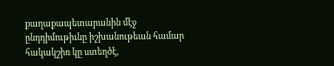քաղաքապետարանին մէջ ընդդիմութիւնը իշխանութեան համար հակակշիռ կը ստեղծէ,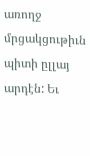առողջ մրցակցութիւն պիտի ըլլայ արդէն: Եւ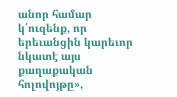անոր համար կ՛ուզենք, որ երեւանցին կարեւոր նկատէ այս քաղաքական հոլովոյթը»,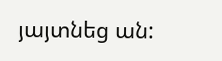յայտնեց ան: